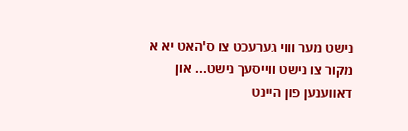נישט מער וווי גערעכט צו ס'האט יא א מקור צו נישט ווייסעך נישט... און דאווענען פון היינט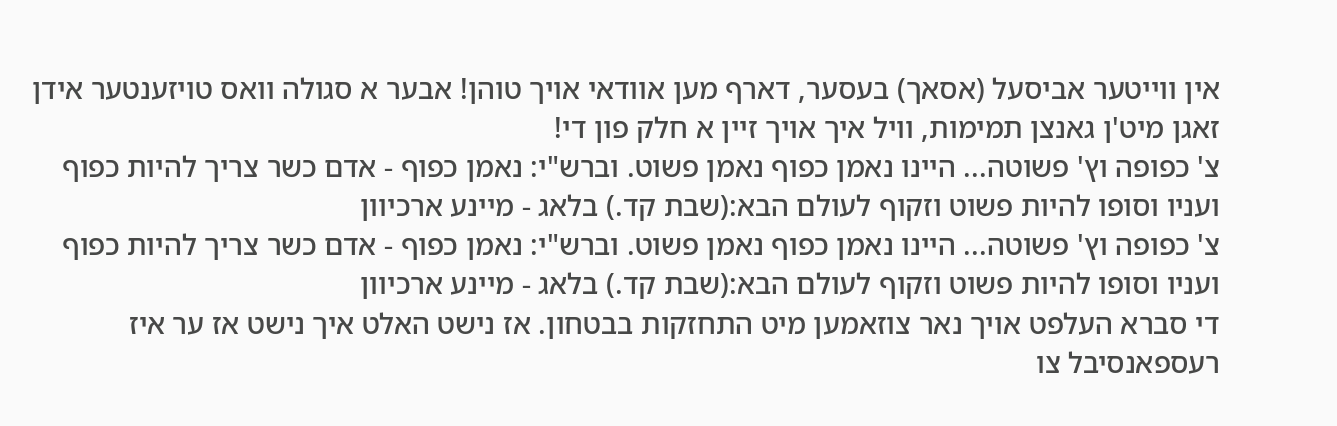אין ווייטער אביסעל (אסאך) בעסער, דארף מען אוודאי אויך טוהן! אבער א סגולה וואס טויזענטער אידן זאגן מיט'ן גאנצן תמימות, וויל איך אויך זיין א חלק פון די!
צ' כפופה וץ' פשוטה... היינו נאמן כפוף נאמן פשוט. וברש"י: נאמן כפוף - אדם כשר צריך להיות כפוף ועניו וסופו להיות פשוט וזקוף לעולם הבא:(שבת קד.) בלאג - מיינע ארכיוון
צ' כפופה וץ' פשוטה... היינו נאמן כפוף נאמן פשוט. וברש"י: נאמן כפוף - אדם כשר צריך להיות כפוף ועניו וסופו להיות פשוט וזקוף לעולם הבא:(שבת קד.) בלאג - מיינע ארכיוון
די סברא העלפט אויך נאר צוזאמען מיט התחזקות בבטחון. אז נישט האלט איך נישט אז ער איז רעספאנסיבל צו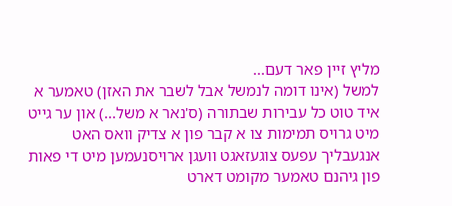מליץ זיין פאר דעם...
למשל (אינו דומה לנמשל אבל לשבר את האזן) טאמער א איד טוט כל עבירות שבתורה (ס'נאר א משל...) און ער גייט מיט גרויס תמימות צו א קבר פון א צדיק וואס האט אנגעבליך עפעס צוגעזאגט וועגן ארויסנעמען מיט די פאות פון גיהנם טאמער מקומט דארט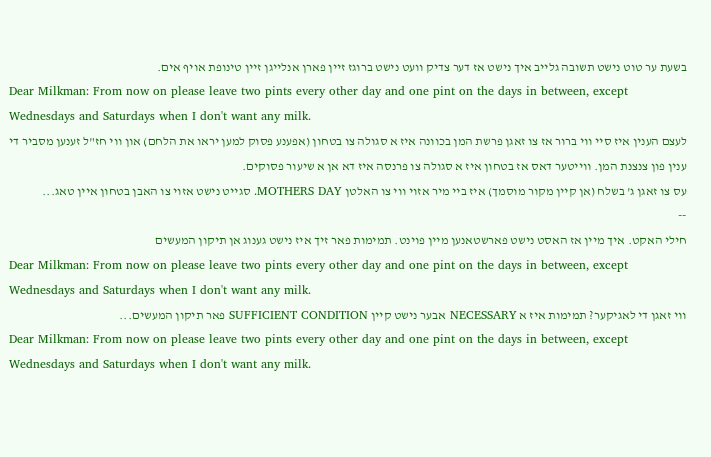בשעת ער טוט נישט תשובה גלייב איך נישט אז דער צדיק וועט נישט ברוגז זיין פארן אנלייגן זיין טינופת אויף אים.
Dear Milkman: From now on please leave two pints every other day and one pint on the days in between, except Wednesdays and Saturdays when I don't want any milk.
לעצם הענין איז סיי ווי ברור אז צו זאגן פרשת המן בכוונה איז א סגולה צו בטחון (אפענע פסוק למען יראו את הלחם) און ווי חז"ל זענען מסביר די ענין פון צנצנת המן. ווייטער דאס אז בטחון איז א סגולה צו פרנסה איז דא אן א שיעור פסוקים.
עס צו זאגן ג' בשלח (אן קיין מקור מוסמך) איז ביי מיר אזוי ווי צו האלטן MOTHERS DAY. סגייט נישט אזוי צו האבן בטחון איין טאג...
--
חילי האקט. איך מיין אז האסט נישט פארשטאנען מיין פוינט. תמימות פאר זיך איז נישט גענוג אן תיקון המעשים
Dear Milkman: From now on please leave two pints every other day and one pint on the days in between, except Wednesdays and Saturdays when I don't want any milk.
ווי זאגן די לאגיקער? תמימות איז א NECESSARY אבער נישט קיין SUFFICIENT CONDITION פאר תיקון המעשים...
Dear Milkman: From now on please leave two pints every other day and one pint on the days in between, except Wednesdays and Saturdays when I don't want any milk.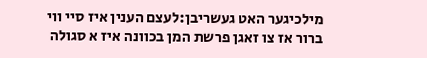מילכיגער האט געשריבן:לעצם הענין איז סיי ווי ברור אז צו זאגן פרשת המן בכוונה איז א סגולה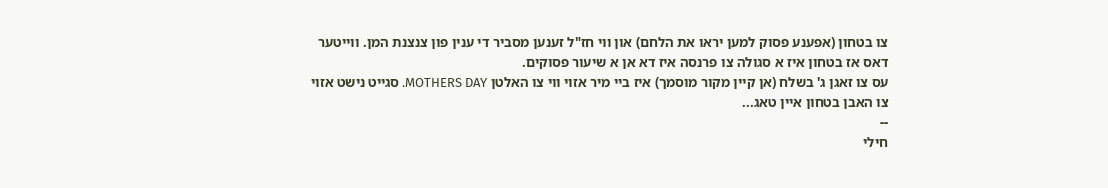צו בטחון (אפענע פסוק למען יראו את הלחם) און ווי חז"ל זענען מסביר די ענין פון צנצנת המן. ווייטער דאס אז בטחון איז א סגולה צו פרנסה איז דא אן א שיעור פסוקים.
עס צו זאגן ג' בשלח (אן קיין מקור מוסמך) איז ביי מיר אזוי ווי צו האלטן MOTHERS DAY. סגייט נישט אזוי צו האבן בטחון איין טאג...
--
חילי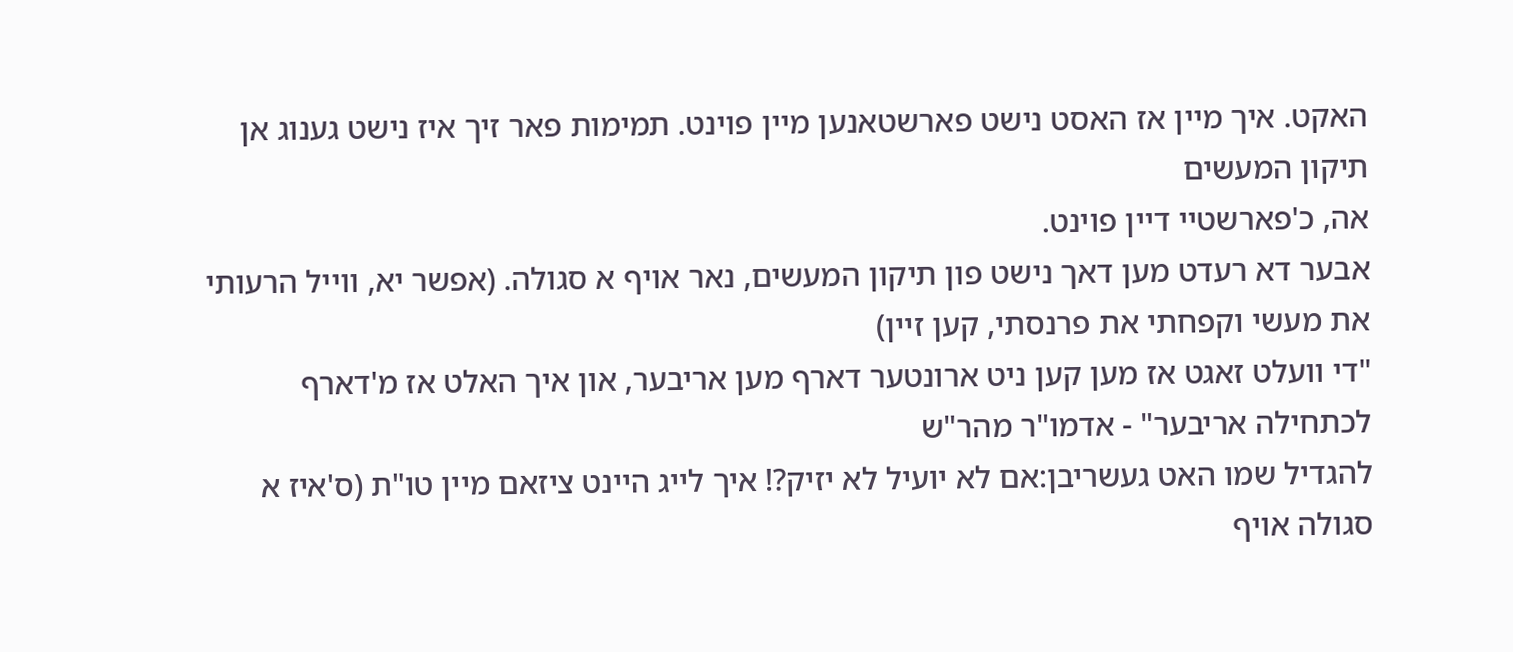האקט. איך מיין אז האסט נישט פארשטאנען מיין פוינט. תמימות פאר זיך איז נישט גענוג אן תיקון המעשים
אה, כ'פארשטיי דיין פוינט.
אבער דא רעדט מען דאך נישט פון תיקון המעשים, נאר אויף א סגולה. (אפשר יא, ווייל הרעותי את מעשי וקפחתי את פרנסתי, קען זיין)
"די וועלט זאגט אז מען קען ניט ארונטער דארף מען אריבער, און איך האלט אז מ'דארף לכתחילה אריבער" - אדמו"ר מהר"ש
להגדיל שמו האט געשריבן:אם לא יועיל לא יזיק?! איך לייג היינט ציזאם מיין טו"ת (ס'איז א סגולה אויף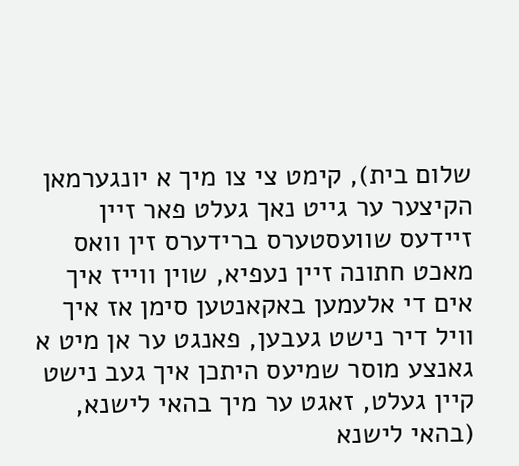שלום בית), קימט צי צו מיך א יונגערמאן הקיצער ער גייט נאך געלט פאר זיין זיידעס שוועסטערס ברידערס זין וואס מאכט חתונה זיין נעפיא, שוין ווייז איך אים די אלעמען באקאנטען סימן אז איך וויל דיר נישט געבען, פאנגט ער אן מיט א גאנצע מוסר שמיעס היתכן איך געב נישט קיין געלט, זאגט ער מיך בהאי לישנא, (בהאי לישנא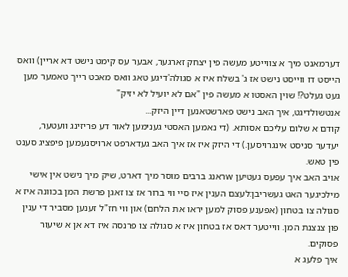דערמאנט מיך א צווייטע מעשה פין יצחק זארגער, אבער עס קימט נישט דא אריין) וואס הייסט דו ווייסט נישט אז ג' בשלח איז א סגולה'דיגע טאג וואס מאכט רייך טאמער מען געט געלט?! שוין האסטו א מעשה פין "אם לא יועיל לא יזיק"
אנטשולדיגט, איך האב נישט פארשטאנען דיין היזק...
קודם א שלום עליכם אסותא. (די נאמען האסטי גענימען לאור דע פריזינג וועטער, יעדער סניסט אינגרויסען.) די היזק איז אז איך האב געדארפט ארויסנעמען פיפציג סענט פין טאש.
אויב האב איך עפעס געטיען wראנג ברבים מוסר מיך דארט, שיק מיך נישט אין אישי
מילכיגער האט געשריבן:לעצם הענין איז סיי ווי ברור אז צו זאגן פרשת המן בכוונה איז א סגולה צו בטחון (אפענע פסוק למען יראו את הלחם) און ווי חז"ל זענען מסביר די ענין פון צנצנת המן. ווייטער דאס אז בטחון איז א סגולה צו פרנסה איז דא אן א שיעור פסוקים.
איך פלעג א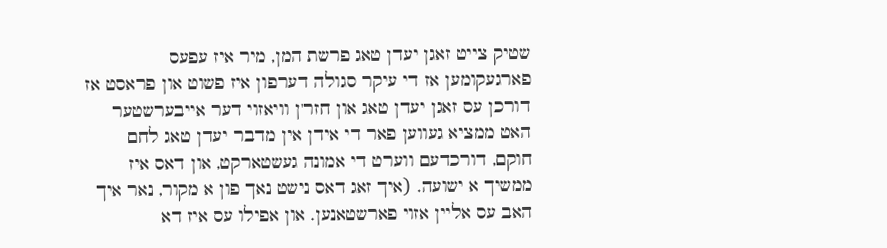שטיק צייט זאגן יעדן טאג פרשת המן, מיר איז עפעס פארגעקומען אז די עיקר סגולה דערפון איז פשוט און פראסט אז דורכן עס זאגן יעדן טאג און חזר'ן וויאזוי דער אייבערשטער האט ממציא געווען פאר די אידן אין מדבר יעדן טאג לחם חוקם, דורכדעם ווערט די אמונה געשטארקט, און דאס איז ממשיך א ישועה. (איך זאג דאס נישט נאך פון א מקור, נאר איך האב עס אליין אזוי פארשטאנען. און אפילו עס איז דא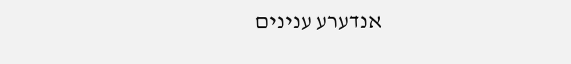אנדערע ענינים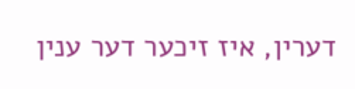דערין, איז זיכער דער ענין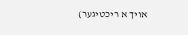אויך א ריכטיגער)